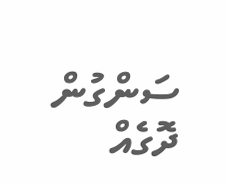ސަންގުން ދޮގެއް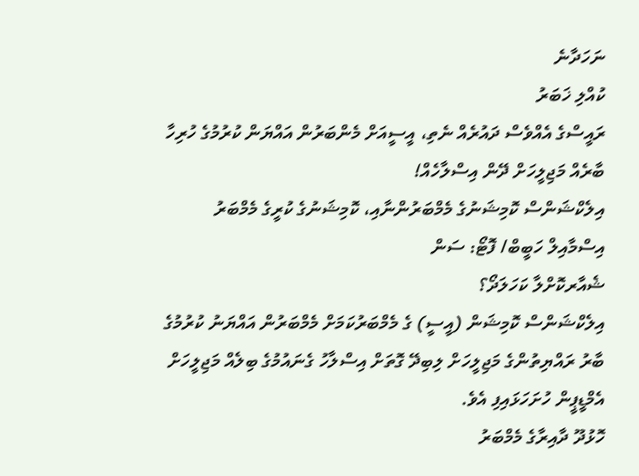ނަހަދާނެ
ކުއްލި ޚަބަރު
ރައީސްގެ އެއްވެސް ދައުރެއް ނެތި، އީސީއަށް މެންބަރުން އައްޔަން ކުރުމުގެ ހުރިހާ ބާރެއް މަޖިލީހަށް ދޭން އިސްލާހެއް!
އިލެކްޝަންސް ކޮމިޝަނުގެ މެމްބަރުންނާއި، ކޮމިޝަނުގެ ކުރީގެ މެމްބަރު އިސްމާއިލް ހަބީބް/ ފޮޓޯ: ސަން
ޝެއާރކޮށްލާ ކަހަލަދޯ؟
އިލެކްޝަންސް ކޮމިޝަން (އީސީ) ގެ މެމްބަރުކަމަށް މެމްބަރުން އައްޔަނު ކުރުމުގެ ބާރު ރައްޔިތުންގެ މަޖިލީހަށް ލިބިދޭ ގޮތަށް އިސްލާހު ގެނައުމުގެ ބިލެއް މަޖިލީހަށް އެމްޑީޕީން ހުށަހަޅައިފި އެވެ.
ހޮޅުދޫ ދާއިރާގެ މެމްބަރު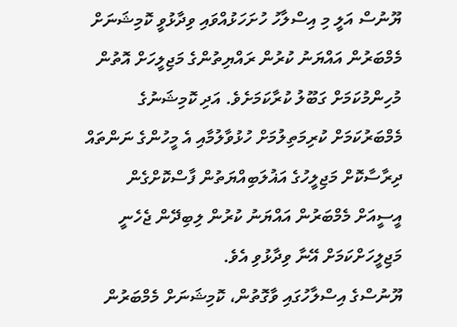ޔޫނުސް އަލީ މި އިސްލާހު ހުށަހަޅުއްވައި ވިދާޅުވީ ކޮމިޝަނަށް މެމްބަރުން އައްޔަނު ކުރުން ރައްޔިތުންގެ މަޖިލީހަށް އޮތުން މުހިންމުކަމަށް ގަބޫލު ކުރާކަމަށެވެ. އަދި ކޮމިޝަނުގެ މެމްބަރުކަމަށް ކުރިމަތިލުމަށް ހުޅުވާލުމާއި އެ މީހުންގެ ނަންތައް ދިރާސާކޮށް މަޖިލީހުގެ އަޣުލަބިއްޔަތުން ފާސްކޮށްގެން އީސީއަށް މެމްބަރުން އައްޔަނު ކުރުން ލިބިދޭން ޖެހެނީ މަޖިލީހަށްކަމަށް އޭނާ ވިދާޅުވި އެވެ.
ޔޫނުސްގެ އިސްލާހުގައި ވާގޮތުން، ކޮމިޝަނަށް މެމްބަރުން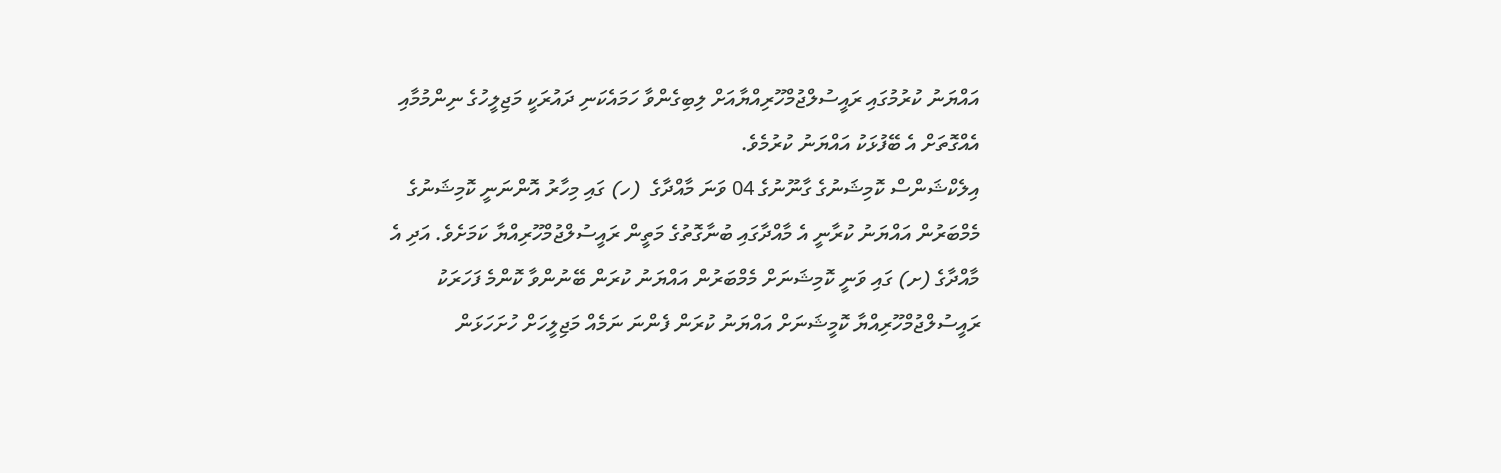އައްޔަނު ކުރުމުގައި ރައީސުލްޖުމްހޫރިއްޔާއަށް ލިބިގެންވާ ހަމައެކަނި ދައުރަކީ މަޖިލީހުގެ ނިންމުމާއި އެއްގޮތަށް އެ ބޭފުޅަކު އައްޔަނު ކުރުމެވެ.
އިލެކްޝަންސް ކޮމިޝަނުގެ ގާނޫނުގެ 04 ވަނަ މާއްދާގެ  (ހ) ގައި މިހާރު އޮންނަނީ ކޮމިޝަނުގެ މެމްބަރުން އައްޔަނު ކުރާނީ އެ މާއްދާގައި ބުނާގޮތުގެ މަތީން ރައީސުލްޖުމްހޫރިއްޔާ ކަމަށެވެ. އަދި އެ މާއްދާގެ (ށ) ގައި ވަނީ ކޮމިޝަނަށް މެމްބަރުން އައްޔަނު ކުރަން ބޭނުންވާ ކޮންމެ ފަހަރަކު ރައީސުލްޖުމްހޫރިއްޔާ ކޮމީޝަނަށް އައްޔަނު ކުރަން ފެންނަ ނަމެއް މަޖިލީހަށް ހުށަހަޅަން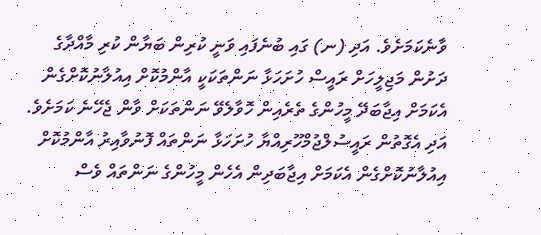ވާނެކަމަށެވެ. އަދި (ނ) ގައި ބުނެފައި ވަނީ ކުރިން ބަޔާން ކުރި މާއްދާގެ ދަށުން މަޖިލީހަށް ރައީސް ހުށަހަޅާ ނަންތަކަކީ އާންމުކޮށް އިއުލާނުކޮށްގެން އެކަމަށް އިޖާބަދޭ މީހުންގެ ތެރެއިން ހޮވާލެވޭ ނަންތަކަށް ވާން ޖެހޭނެ ކަމަށެވެ. އަދި އެގޮތުން ރައީސުލްޖުމްހޫރިއްޔާ ހުށަހަޅާ ނަންތައް ފޮނުވާއިރު އާންމުކޮށް އިއުލާނުކޮށްގެން އެކަމަށް އިޖާބަދިން އެހެން މީހުންގެ ނަންތައް ވެސް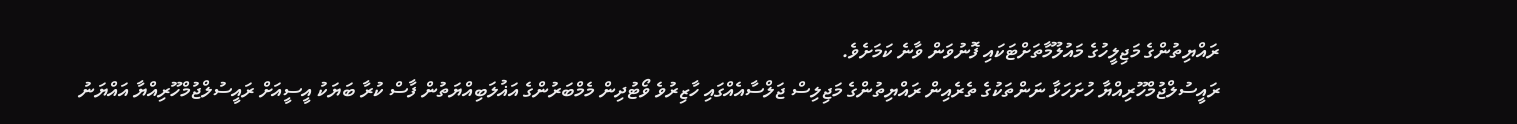ރައްޔިތުންގެ މަޖިލީހުގެ މައުލޫމާތަށްޓަކައި ފޮނުވަން ވާނެ ކަމަށެވެ.
ރައީސުލްޖުމްހޫރިއްޔާ ހުށަހަޅާ ނަންތަކުގެ ތެރެއިން ރައްޔިތުންގެ މަޖިލިސް ޖަލްސާއެއްގައި ހާޒިރުވެ ވޯޓުދިން މެމްބަރުންގެ އަޣުލަބިއްޔަތުން ފާސް ކުރާ ބަޔަކު އީސީއަށް ރައީސުލްޖުމްހޫރިއްޔާ އައްޔަނު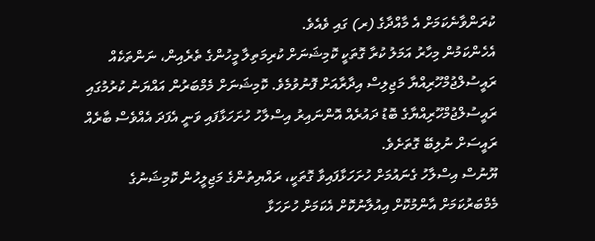ކުރަންވާނެކަމަށް އެ މާއްދާގެ (ރ) ގައި ވެއެވެ.
އެހެންކަމުން މިހާރު އަމަލު ކުރާ ގޮތަކީ ކޮމިޝަނަށް ކުރިމަތިލާ މީހުންގެ ތެރެއިން، ނަންތަކެއް ރައީސުލްޖުމްހޫރިއްޔާ މަޖިލިސް އިދާރާއަށް ފޮނުވުމެވެ. ކޮމިޝަނަށް މެމްބަރުން އައްޔަނު ކުރުމުގައި ރައީސުލްޖުމްހޫރިއްޔާގެ ބޮޑު ދައުރެއް އޮންނައިރު އިސްލާހު ހުށަހަޅާފައި ވަނީ އެފަދަ އެއްވެސް ބާރެއް ރައީސަށް ނުލިބޭ ގޮތަށެވެ.
ޔޫނުސް އިސްލާހު ގެނައުމަށް ހުށަހަޅާފައިވާ ގޮތަކީ، ރައްޔިތުންގެ މަޖިލީހުން ކޮމިޝަނުގެ މެމްބަރުކަމަށް އާންމުކޮށް އިއުލާނުކޮށް އެކަމަށް ހުށަހަޅާ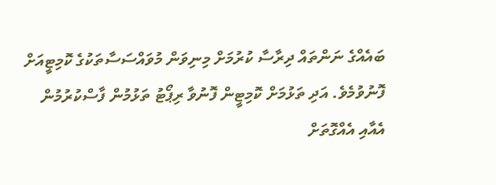ބައެއްގެ ނަންތައް ދިރާސާ ކުރުމަށް މިނިވަން މުވައްސަސާތަކުގެ ކޮމިޓީއަށް ފޮނުވުމެވެ. އަދި ތަޅުމަށް ކޮމިޓީން ފޮނުވާ ރިޕޯޓު ތަޅުމުން ފާސްކުރުމުން އެއާއި އެއްގޮތަށް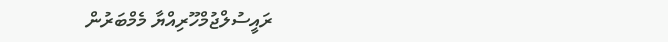ރައީސުލްޖުމްހޫރިއްޔާ މެމްބަރުން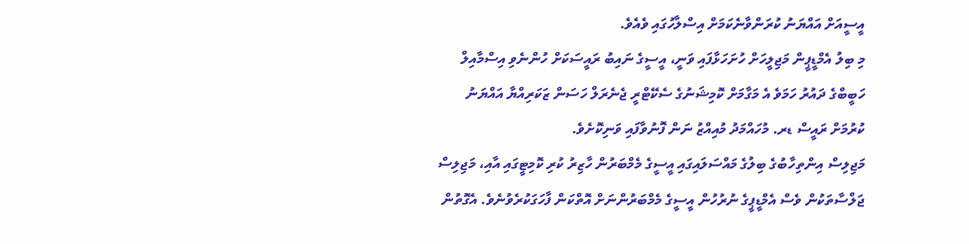އީސީއަށް އައްޔަނު ކުރަންވާނެކަމަށް އިސްލާހުގައި ވެއެވެ.
މި ބިލު އެމްޑީޕީން މަޖިލީހަށް ހުށަހަޅާފައި ވަނީ، އީސީގެ ނައިބު ރައީސަކަށް ހުންނެވި އިސްމާއިލް ހަބީބްގެ ދައުރު ހަމަވެ އެ މަގާމަށް ކޮމިޝަނުގެ ސެކޭޓްރީ ޖެނެރަލް ހަސަން ޒަކަރިއްޔާ އައްޔަނު ކުރުމަށް ރައީސް ޑރ. މުހައްމަދު މުއިއްޒު ނަން ފޮނުވާފައި ވަނިކޮށެވެ.
މަޖިލިސް އިންތިހާބުގެ ބިލުގެ މައްސަލައިގައި އީސީގެ މެމްބަރުން ހާޒިރު ކުރި ކޮމިޓީގައި އާއި، މަޖިލިސް ޖަލްސާތަކުން ވެސް އެމްޑީޕީގެ ނުރުހުން އީސީގެ މެމްބަރުންނަށް އޮތްކަން ފާހަގަކުރެވުނެވެ. އެގޮތުން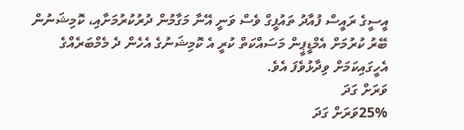އީސީގެ ރައީސް ފުއާދު ތައުފީގް ވެސް ވަނީ އޭނާ މަގާމުން ދުރުކުރުމަށާއި، ކޮމިޝަނުން ބޭރު ކުރުމަށް އެމްޑީޕީން މަސައްކަތް ކުރީ އެ ކޮމިޝަނުގެ އެހެން ދެ މެމްބަރެއްގެ އެހީގައިކަމަށް ވިދާޅުވެފަ އެވެ.
ވަރަށް ގަދަ
25%ވަރަށް ގަދަ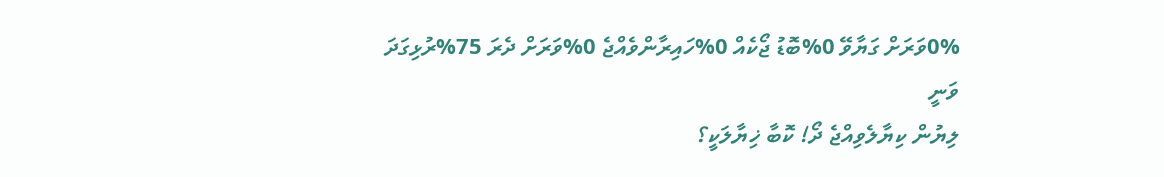0%ވަރަށް ގަޔާވޭ 0%ބޮޑު ޖޯކެއް 0%ހައިރާންވެއްޖެ 0%ވަރަށް ދެރަ 75%ރުޅިގަދަ ވަނީ
ލިޔުން ކިޔާލެވިއްޖެ ދޯ! ކޮބާ ޚިޔާލަކީ؟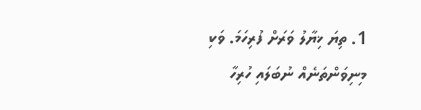1. ތިޔަ ޚިޔާލު ވަރަށް ފުރިހަމަ. ވަކި މިނިވަންތަނެއް ނުބަލައި ހުރިހާ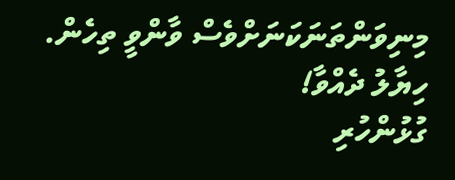މިނިވަންތަނަކަނަށްވެސް ވާންވީ ތިހެން.
ހިޔާލު ދެއްވާ!
ގުޅުންހުރި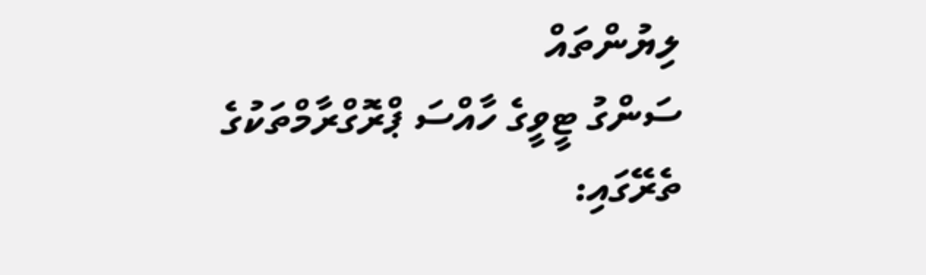ލިޔުންތައް
ސަންގު ޓީވީގެ ހާއްސަ ޕްރޮގްރާމްތަކުގެ ތެރޭގައި: